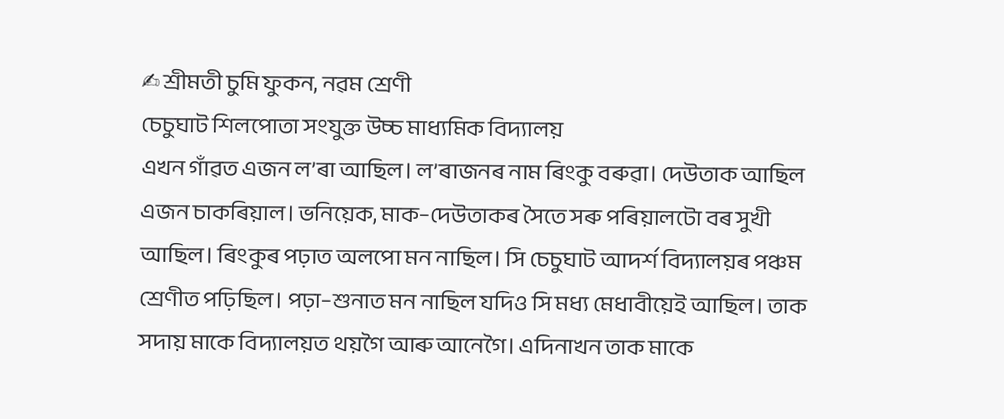✍ শ্ৰীমতী চুমি ফুকন, নৱম শ্ৰেণী
চেচুঘাট শিলপোতা সংযুক্ত উচ্চ মাধ্যমিক বিদ্যালয়
এখন গাঁৱত এজন ল’ৰা আছিল। ল’ৰাজনৰ নাম ৰিংকু বৰুৱা। দেউতাক আছিল এজন চাকৰিয়াল। ভনিয়েক, মাক−দেউতাকৰ সৈতে সৰু পৰিয়ালটো বৰ সুখী আছিল। ৰিংকুৰ পঢ়াত অলপো মন নাছিল। সি চেচুঘাট আদৰ্শ বিদ্যালয়ৰ পঞ্চম শ্ৰেণীত পঢ়িছিল। পঢ়া−শুনাত মন নাছিল যদিও সি মধ্য মেধাবীয়েই আছিল। তাক সদায় মাকে বিদ্যালয়ত থয়গৈ আৰু আনেগৈ। এদিনাখন তাক মাকে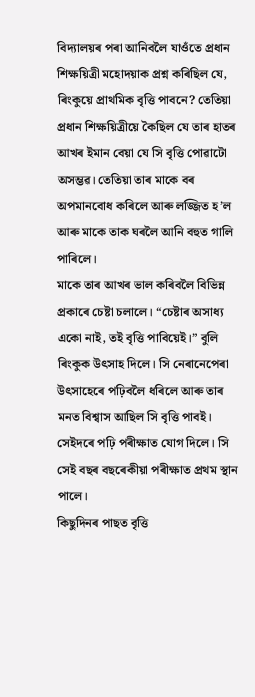বিদ্যালয়ৰ পৰা আনিবলৈ যাওঁতে প্ৰধান শিক্ষয়িত্ৰী মহোদয়াক প্ৰশ্ন কৰিছিল যে, ৰিংকুয়ে প্ৰাথমিক বৃত্তি পাবনে? তেতিয়া প্ৰধান শিক্ষয়িত্ৰীয়ে কৈছিল যে তাৰ হাতৰ আখৰ ইমান বেয়া যে সি বৃত্তি পোৱাটো অসম্ভৱ। তেতিয়া তাৰ মাকে বৰ অপমানবোধ কৰিলে আৰু লজ্জিত হ’ল আৰু মাকে তাক ঘৰলৈ আনি বহুত গালি পাৰিলে।
মাকে তাৰ আখৰ ভাল কৰিবলৈ বিভিন্ন প্ৰকাৰে চেষ্টা চলালে। “চেষ্টাৰ অসাধ্য একো নাই, তই বৃত্তি পাবিয়েই।” বুলি ৰিংকুক উৎসাহ দিলে। সি নেৰানেপেৰা উৎসাহেৰে পঢ়িবলৈ ধৰিলে আৰু তাৰ মনত বিশ্বাস আছিল সি বৃত্তি পাবই। সেইদৰে পঢ়ি পৰীক্ষাত যোগ দিলে। সি সেই বছৰ বছৰেকীয়া পৰীক্ষাত প্ৰথম স্থান পালে।
কিছুদিনৰ পাছত বৃত্তি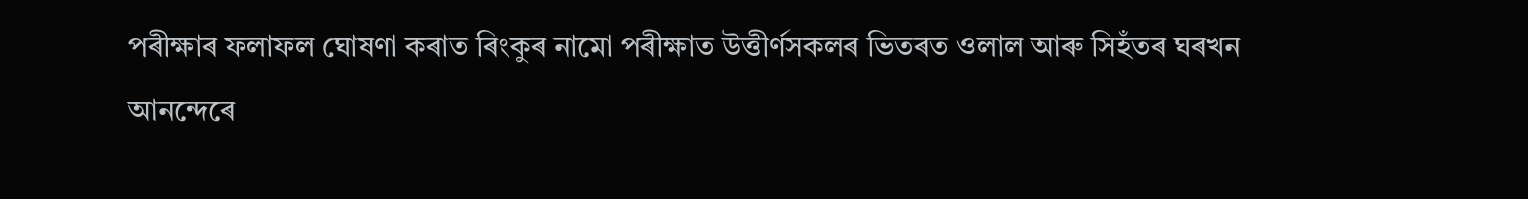পৰীক্ষাৰ ফলাফল ঘোষণা কৰাত ৰিংকুৰ নামো পৰীক্ষাত উত্তীৰ্ণসকলৰ ভিতৰত ওলাল আৰু সিহঁতৰ ঘৰখন আনন্দেৰে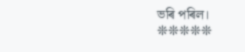ভৰি পৰিল।
❊❊❊❊❊